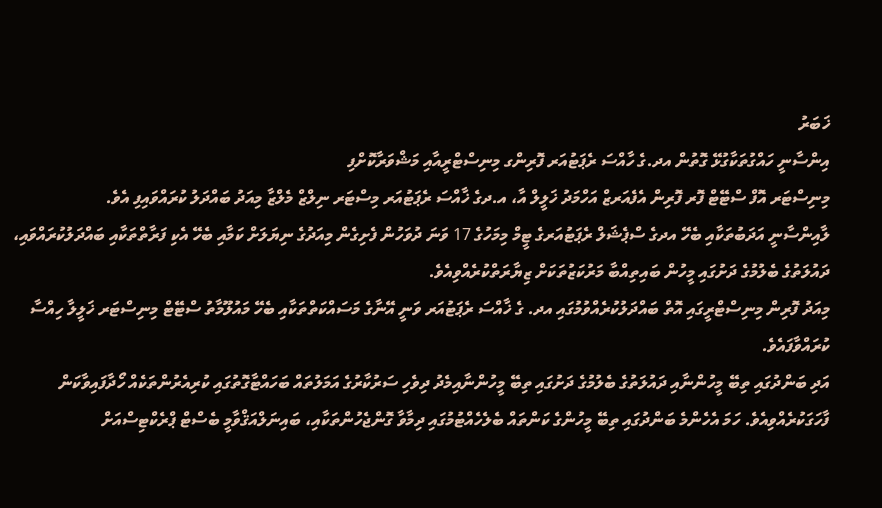ޚަބަރު
އިންސާނީ ހައްގުތަކާގުޅޭ ގޮތުން އދ.ގެ ހާއްސަ ރެޕަޓުއަރ ފޮރިންގ މިނިސްޓްރީއާއި މަޝްވަރާކޮށްފި
މިނިސްޓަރ އޮފް ސްޓޭޓް ފޮރ ފޮރިން އެފެއަރޒް އަހްމަދު ޚަލީލް އާ، އ.ދގެ ޚާއްސަ ރެޕަޓުއަރ މިސްޓަރ ނިލްޒް މެލްޒާ މިއަދު ބައްދަލު ކުރައްވައިފި އެވެ.
ލާއިންސާނީ އަދަބުތަކާއި ބެހޭ އދގެ ސްޕެޝަލް ރެޕަޓުއަރގެ ޓީމް މިމަހުގެ 17 ވަނަ ދުވަހުން ފެށިގެން މިއަދުގެ ނިޔަލަށް ކަމާއި ބެހޭ އެކި ފަރާތްތަކާއި ބައްދަލުކުރައްވައި، ދައުލަތުގެ ބެލުމުގެ ދަށުގައި މީހުން ބައިތިއްބާ މަރުކަޒުތަކަށް ޒިޔާރަތްކުރެއްވިއެވެ.
މިއަދު ފޮރިން މިނިސްޓްރީގައި އޮތް ބައްދަލުކުރެއްވުމުގައި އދ. ގެ ޚާއްސަ ރެޕަޓުއަރ ވަނީ އޭނާގެ މަސައްކަތްތަކާއި ބެހޭ މައުލޫމާތު ސްޓޭޓް މިނިސްޓަރ ޚަލީލާ ހިއްސާ ކުރައްވާފައެވެ.
އަދި ބަންދުގައި ތިބޭ މީހުންނާއި ދައުލަތުގެ ބެލުމުގެ ދަށުގައި ތިބޭ މީހުންނާއިމެދު ދިވެހި ސަރުކާރުގެ އަމަލުތައް ބަހައްޓާގޮތުގައި ކުރިއެރުންތަކެއް ހޯދާފައިވާކަން ފާހަގަކުރެއްވިއެވެ. ހަމަ އެހެންމެ ބަންދުގައި ތިބޭ މީހުންގެ ކަންތައް ބެލެހެއްޓުމުގައި ދިމާވާ ގޮންޖެހުންތަކާއި، ބައިނަލްއަޤްވާމީ ބެސްޓް ޕްރެކްޓިސްއަށް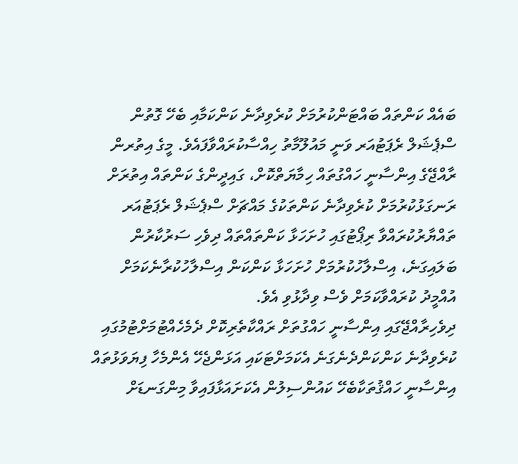ބައެއް ކަންތައް ބައްޓަންކުރުމަށް ކުރެވިދާނެ ކަންކަމާއި ބެހޭ ގޮތުން ސްޕެޝަލް ރެޕަޓުއަރ ވަނީ މައުލޫމާތު ހިއްސާކުރައްވާފައެވެ. މީގެ އިތުރން ރާއްޖޭގެ އިންސާނީ ހައްގުތައް ހިމާޔަތްކޮށް، ގައިދީންގެ ކަންތައް އިތުރަށް ރަނގަޅުކުރުމަށް ކުރެވިދާނެ ކަންތަކުގެ މައްޗަށް ސްޕެޝަލް ރެޕަޓުއަރ ތައްޔާރުކުރައްވާ ރިޕޯޓުގައި ހުށަހަޅާ ކަންތައްތައް ދިވެހި ސަރުކާރުން ބަލައިގަނެ، އިސްލާހުކުރުމަށް ހުށަހަޅާ ކަންކަން އިސްލާހުކުރާނެކަމަށް އުއްމީދު ކުރައްވާކަމަށް ވެސް ވިދާޅުވި އެވެ.
ދިވެހިރާއްޖޭގައި އިންސާނީ ހައްގުތަށް ރައްކާތެރިކޮށް ދެމެހެއްޓުމަށްޓުމުގައި ކުރެވިދާނެ ކަންކަންދެނެގަނެ އެކަމަށްޓަކައި އަޅަންޖެހޭ އެންމެހާ ފިޔަވަޅުތައް އިންސާނީ ހައްޤުތަކާބެހޭ ކައުންސިލުން އެކަށައަޅާފައިވާ މިންގަނޑަށް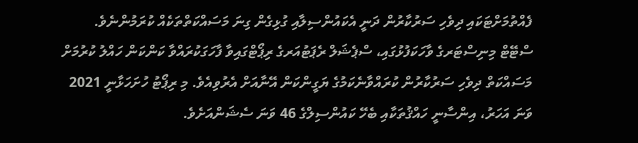ފެއްތުމަށްޓަކައި ދިވެހި ސަރުކާރުން ދަނީ އެކައުންސިލާއި ގުޅިގެން ގިނަ މަސައްކަތްތަކެއް ކުރަމުންނެވެ.
ސްޓޭޓް މިނިސްޓަރގެ ވާހަކަފުޅުގައި، ސްޕެޝަލް ރެޕަޓުއަރގެ ރިޕޯޓްގައިވާ ފާހަގަކުރައްވާ ކަންކަން ހައްލު ކުރުމަށް މަސައްކަތް ދިވެހި ސަރުކާރުން ކުރައްވާނެކަމުގެ ޔަގީންކަން އޭނާއަށް އެރުވިއެވެ. މި ރިޕޯޓު ހުށަހަޅާނީ 2021 ވަނަ އަހަރު، އިންސާނީ ހައްޤުތަކާއި ބެހޭ ކައުންސިލްގެ 46 ވަނަ ސެޝަންއަށެވެ.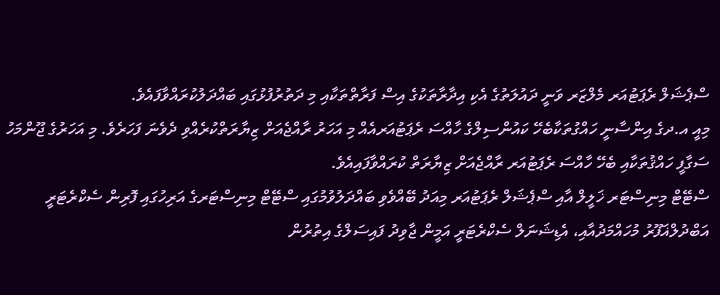ސްޕެޝަލް ރެޕަޓުއަރ މެލްޒަރ ވަނީ ދައުލަތުގެ އެކި އިދާރާތަކުގެ އިސް ފަރާތްތަކާއި މި ދަތުރުފުޅުގައި ބައްދަލުކުރައްވާފައެވެ.
މިއީ އ.ދގެ އިންސާނީ ހައްގުތަކާބެހޭ ކައުންސިލްގެ ހާއްސަ ރެޕަޓުއަރއެއް މި އަހަރު ރާއްޖެއަށް ޒިޔާރަތްކުރެއްވި ދެވެނަ ފަހަރެވެ. މި އަހަރުގެ ޖޫންމަހު ސަގާފީ ހައްޤުތަކާއި ބެހޭ ހާއްސަ ރެޕަޓުއަރ ރާއްޖެއަށް ޒިޔާރަތް ކުރައްވާފައިއެވެ.
ސްޓޭޓް މިނިސްޓަރ ޚަލީލް އާއި ސްޕެޝަލް ރެޕަޓުއަރ މިއަދު ބޭއްވެވި ބައްދަލުވުމުގައި ސްޓޭޓް މިނިސްޓަރގެ އަރިހުގައި ފޮރިން ސެކްރެޓަރީ އަބްދުލްޣަފޫރު މުހައްމަދުއާއި، އެޑިޝަނަލް ސެކްރެޓަރީ އަމީން ޖާވިދު ފައިސަލްގެ އިތުރުން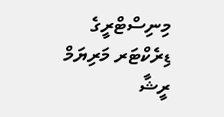މިނިސްޓްރީގެ ޑިރެކްޓަރ މަރިޔަމް ރީޝާ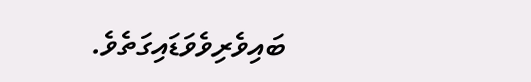ބައިވެރިވެވަޑައިގަތެވެ.